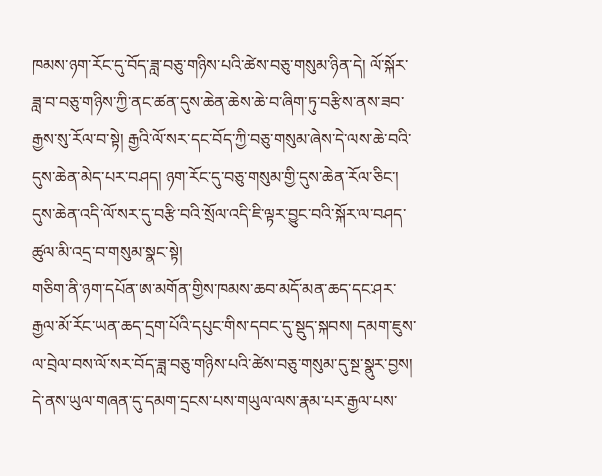ཁམས་ཉག་རོང་དུ་བོད་ཟླ་བཅུ་གཉིས་པའི་ཚེས་བཅུ་གསུམ་ཉིན་དེ། ལོ་སྐོར་ཟླ་བ་བཅུ་གཉིས་ཀྱི་ནང་ཚན་དུས་ཆེན་ཆེས་ཆེ་བ་ཞིག་ཏུ་བརྩིས་ནས་ཟབ་རྒྱས་སུ་རོལ་བ་སྟེ། རྒྱའི་ལོ་སར་དང་བོད་ཀྱི་བཅུ་གསུམ་ཞེས་དེ་ལས་ཆེ་བའི་དུས་ཆེན་མེད་པར་བཤད། ཉག་རོང་དུ་བཅུ་གསུམ་གྱི་དུས་ཆེན་རོལ་ཅིང་། དུས་ཆེན་འདི་ལོ་སར་དུ་བརྩི་བའི་སྲོལ་འདི་ཇི་ལྟར་བྱུང་བའི་སྐོར་ལ་བཤད་ཚུལ་མི་འདྲ་བ་གསུམ་སྣང་སྟེ།
གཅིག་ནི་ཉག་དཔོན་ཨ་མགོན་གྱིས་ཁམས་ཆབ་མདོ་མན་ཆད་དང་ཤར་རྒྱལ་མོ་རོང་ཡན་ཆད་དྲག་པོའི་དཔུང་གིས་དབང་དུ་སྡུད་སྐབས། དམག་ཇུས་ལ་བྲེལ་བས་ལོ་སར་བོད་ཟླ་བཅུ་གཉིས་པའི་ཚེས་བཅུ་གསུམ་དུ་སྔ་སྣུར་བྱས། དེ་ནས་ཡུལ་གཞན་དུ་དམག་དྲངས་པས་གཡུལ་ལས་རྣམ་པར་རྒྱལ་པས་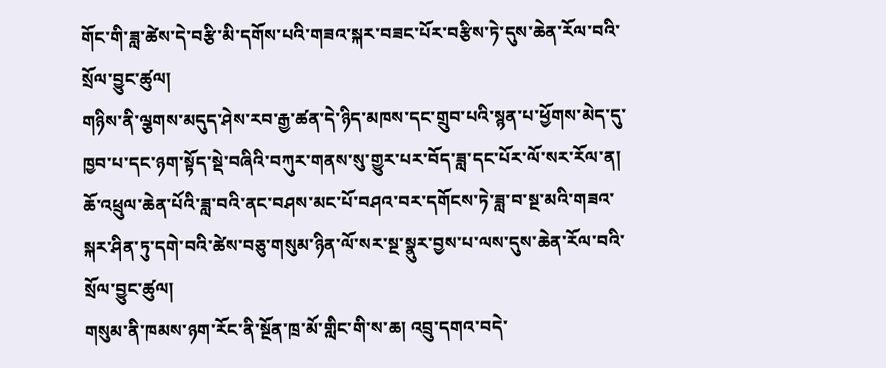གོང་གི་ཟླ་ཚེས་དེ་བརྩི་མི་དགོས་པའི་གཟའ་སྐར་བཟང་པོར་བརྩིས་ཏེ་དུས་ཆེན་རོལ་བའི་སྲོལ་བྱུང་ཚུལ།
གཉིས་ནི་ལྕགས་མདུད་ཤེས་རབ་རྒྱ་ཚན་དེ་ཉིད་མཁས་དང་གྲུབ་པའི་སྙན་པ་ཕྱོགས་མེད་དུ་ཁྱབ་པ་དང་ཉག་སྟོད་སྡེ་བཞིའི་བཀུར་གནས་སུ་གྱུར་པར་བོད་ཟླ་དང་པོར་ལོ་སར་རོལ་ན། ཆོ་འཕྲུལ་ཆེན་པོའི་ཟླ་བའི་ནང་བཤས་མང་པོ་བཤའ་བར་དགོངས་ཏེ་ཟླ་བ་སྔ་མའི་གཟའ་སྐར་ཤིན་ཏུ་དགེ་བའི་ཚེས་བཅུ་གསུམ་ཉིན་ལོ་སར་སྔ་སྣུར་བྱས་པ་ལས་དུས་ཆེན་རོལ་བའི་སྲོལ་བྱུང་ཚུལ།
གསུམ་ནི་ཁམས་ཉག་རོང་ནི་སྔོན་ཁྲ་མོ་གླིང་གི་ས་ཆ། འབྲུ་དགའ་བདེ་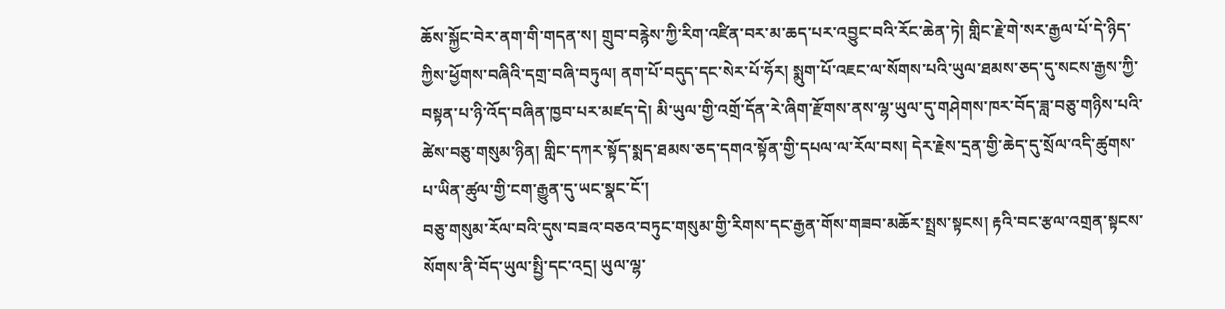ཆོས་སྐྱོང་བེར་ནག་གི་གདན་ས། གྲུབ་བརྙེས་ཀྱི་རིག་འཛིན་བར་མ་ཆད་པར་འབྱུང་བའི་རོང་ཆེན་ཏེ། གླིང་རྗེ་གེ་སར་རྒྱལ་པོ་དེ་ཉིད་ཀྱིས་ཕྱོགས་བཞིའི་དགྲ་བཞི་བཏུལ། ནག་པོ་བདུད་དང་སེར་པོ་ཧོར། སྨུག་པོ་འཇང་ལ་སོགས་པའི་ཡུལ་ཐམས་ཅད་དུ་སངས་རྒྱས་ཀྱི་བསྟན་པ་ཉི་འོད་བཞིན་ཁྱབ་པར་མཛད་དེ། མི་ཡུལ་གྱི་འགྲོ་དོན་རེ་ཞིག་རྫོགས་ནས་ལྷ་ཡུལ་དུ་གཤེགས་ཁར་བོད་ཟླ་བཅུ་གཉིས་པའི་ཚེས་བཅུ་གསུམ་ཉིན། གླིང་དཀར་སྟོད་སྨད་ཐམས་ཅད་དགའ་སྟོན་གྱི་དཔལ་ལ་རོལ་བས། དེར་རྗེས་དྲན་གྱི་ཆེད་དུ་སྲོལ་འདི་ཚུགས་པ་ཡིན་ཚུལ་གྱི་ངག་རྒྱུན་དུ་ཡང་སྣང་ངོ་།
བཅུ་གསུམ་རོལ་བའི་དུས་བཟའ་བཅའ་བཏུང་གསུམ་གྱི་རིགས་དང་རྒྱན་གོས་གཟབ་མཆོར་སྤྲས་སྟངས། རྟའི་བང་རྩལ་འགྲན་སྟངས་སོགས་ནི་བོད་ཡུལ་སྤྱི་དང་འདྲ། ཡུལ་ལྷ་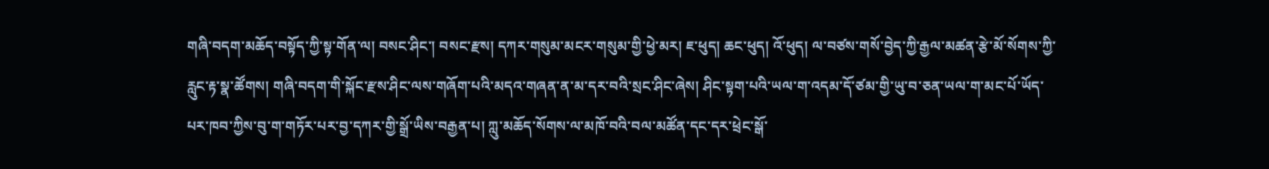གཞི་བདག་མཆོད་བསྟོད་ཀྱི་སྟ་གོན་ལ། བསང་ཤིང་། བསང་རྫས། དཀར་གསུམ་མངར་གསུམ་གྱི་ཕྱེ་མར། ཇ་ཕུད། ཆང་ཕུད། འོ་ཕུད། ལ་བཙས་གསོ་བྱེད་ཀྱི་རྒྱལ་མཚན་རྩེ་མོ་སོགས་ཀྱི་རླུང་རྟ་སྣ་ཚོགས། གཞི་བདག་གི་སྐོང་རྫས་ཤིང་ལས་གཞོག་པའི་མདའ་གཞན་ན་མ་དར་བའི་སྲང་ཤིང་ཞེས། ཤིང་སྟག་པའི་ཡལ་ག་འདམ་དོ་ཙམ་གྱི་ཡུ་བ་ཅན་ཡལ་ག་མང་པོ་ཡོད་པར་ཁབ་ཀྱིས་བུ་ག་གཏོར་པར་བྱ་དཀར་གྱི་སྒྲོ་ཡིས་བརྒྱན་པ། ཀླུ་མཆོད་སོགས་ལ་མཁོ་བའི་བལ་མཚོན་དང་དར་ཕྲེང་སྒོ་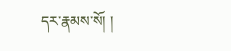དར་རྣམས་སོ། །